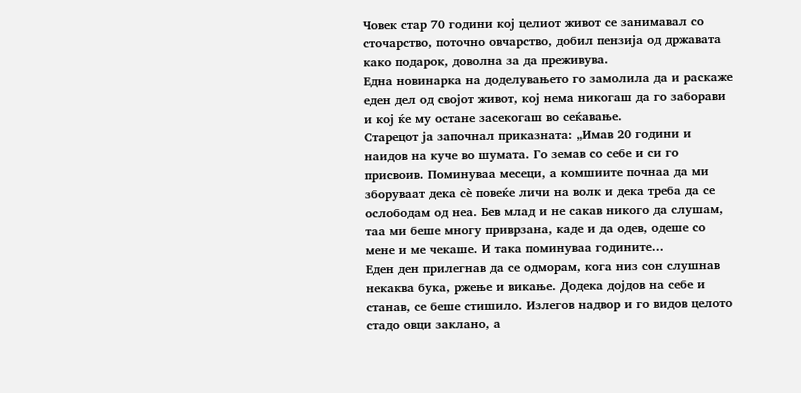Човек стар 70 години кој целиот живот се занимавал со сточарство, поточно овчарство, добил пензија од државата како подарок, доволна за да преживува.
Една новинарка на доделувањето го замолила да и раскаже еден дел од својот живот, кој нема никогаш да го заборави и кој ќе му остане засекогаш во сеќавање.
Старецот ја започнал приказната: „Имав 20 години и наидов на куче во шумата. Го земав со себе и си го присвоив. Поминуваа месеци, а комшиите почнаа да ми зборуваат дека сè повеќе личи на волк и дека треба да се ослободам од неа. Бев млад и не сакав никого да слушам, таа ми беше многу приврзана, каде и да одев, одеше со мене и ме чекаше. И така поминуваа годините…
Еден ден прилегнав да се одморам, кога низ сон слушнав некаква бука, ржење и викање. Додека дојдов на себе и станав, се беше стишило. Излегов надвор и го видов целото стадо овци заклано, а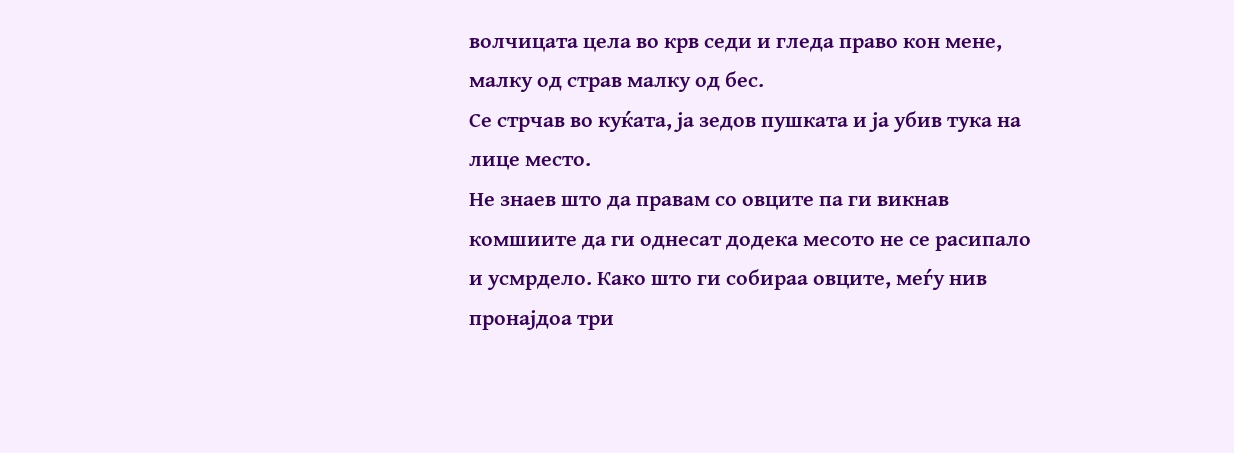волчицата цела во крв седи и гледа право кон мене, малку од страв малку од бес.
Се стрчав во куќата, ја зедов пушката и ја убив тука на лице место.
Не знаев што да правам со овците па ги викнав комшиите да ги однесат додека месото не се расипало и усмрдело. Како што ги собираа овците, меѓу нив пронајдоа три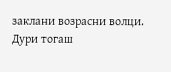заклани возрасни волци.
Дури тогаш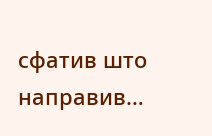сфатив што направив…